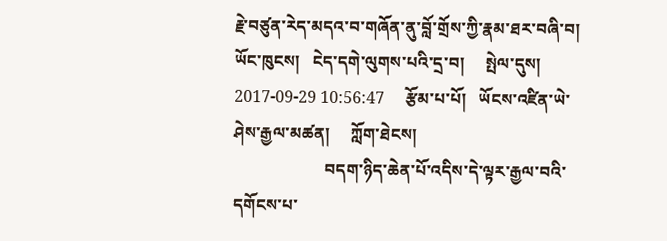རྗེ་བཙུན་རེད་མདའ་བ་གཞོན་ནུ་བློ་གྲོས་ཀྱི་རྣམ་ཐར་བཞི་བ།
ཡོང་ཁུངས།   ངེད་དགེ་ལུགས་པའི་དྲ་བ།     སྤེལ་དུས།  2017-09-29 10:56:47     རྩོམ་པ་པོ།   ཡོངས་འཛིན་ཡེ་ཤེས་རྒྱལ་མཚན།     ཀློག་ཐེངས།
                      བདག་ཉིད་ཆེན་པོ་འདིས་དེ་ལྟར་རྒྱལ་བའི་དགོངས་པ་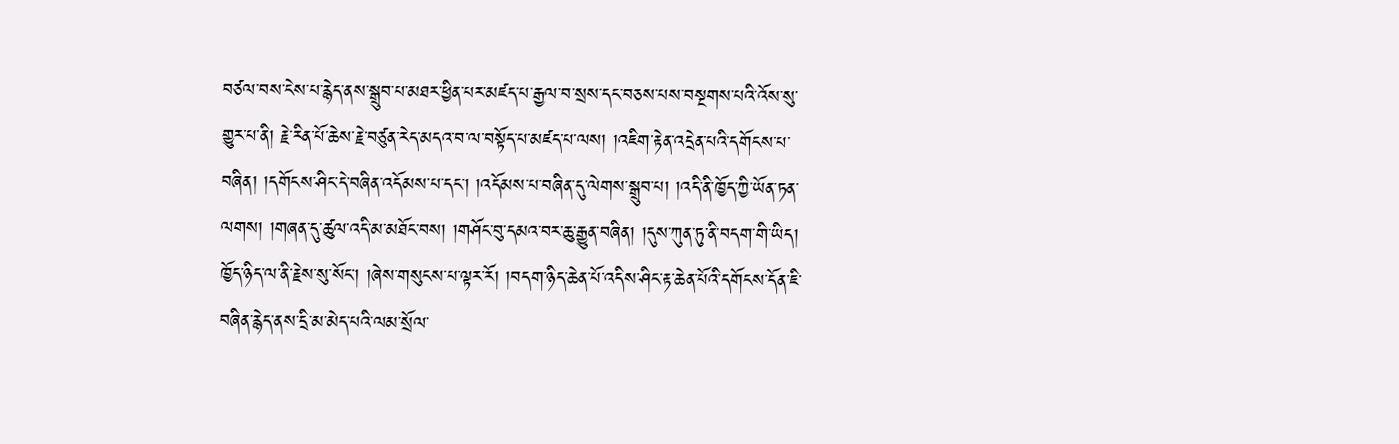བཙལ་བས་ངེས་པ་རྙེད་ནས་སྒྲུབ་པ་མཐར་ཕྱིན་པར་མཛད་པ་རྒྱལ་བ་སྲས་དང་བཅས་པས་བསྔགས་པའི་འོས་སུ་གྱུར་པ་ནི། རྗེ་རིན་པོ་ཆེས་རྗེ་བཙུན་རེད་མདའ་བ་ལ་བསྟོད་པ་མཛད་པ་ལས། །འཇིག་རྟེན་འདྲེན་པའི་དགོངས་པ་བཞིན། །དགོངས་ཤིང་དེ་བཞིན་འདོམས་པ་དང་། །འདོམས་པ་བཞིན་དུ་ལེགས་སྒྲུབ་པ། །འདི་ནི་ཁྱོད་ཀྱི་ཡོན་ཏན་ལགས། །གཞན་དུ་ཚུལ་འདི་མ་མཐོང་བས། །གཤོང་བུ་དམའ་བར་ཆུ་རྒྱུན་བཞིན། །དུས་ཀུན་ཏུ་ནི་བདག་གི་ཡིད། ཁྱོད་ཉིད་ལ་ནི་རྗེས་སུ་སོང་། །ཞེས་གསུངས་པ་ལྟར་རོ། །བདག་ཉིད་ཆེན་པོ་འདིས་ཤིང་རྟ་ཆེན་པོའི་དགོངས་དོན་ཇི་བཞིན་རྙེད་ནས་དྲི་མ་མེད་པའི་ལམ་སྲོལ་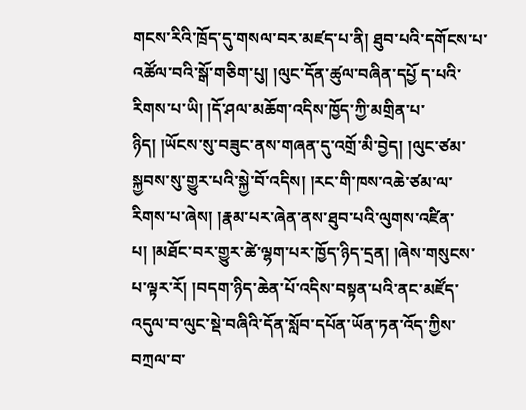གངས་རིའི་ཁྲོད་དུ་གསལ་བར་མཛད་པ་ནི། ཐུབ་པའི་དགོངས་པ་འཚོལ་བའི་སྒོ་གཅིག་པུ། །ལུང་དོན་ཚུལ་བཞིན་དཔྱོ ད་པའི་རིགས་པ་ཡི། །དོ་ཤལ་མཆོག་འདིས་ཁྱོད་ཀྱི་མགྲིན་པ་ཉིད། །ཡོངས་སུ་བཟུང་ནས་གཞན་དུ་འགྲོ་མི་བྱེད། །ལུང་ཙམ་སྐྱབས་སུ་གྱུར་པའི་སྐྱེ་བོ་འདིས། །རང་གི་ཁས་འཆེ་ཙམ་ལ་རིགས་པ་ཞེས། །རྣམ་པར་ཞེན་ནས་ཐུབ་པའི་ལུགས་འཛིན་པ། །མཐོང་བར་གྱུར་ཚེ་ལྷག་པར་ཁྱོད་ཉིད་དྲན། །ཞེས་གསུངས་པ་ལྟར་རོ། །བདག་ཉིད་ཆེན་པོ་འདིས་བསྟན་པའི་ནང་མཛོད་འདུལ་བ་ལུང་སྡེ་བཞིའི་དོན་སློབ་དཔོན་ཡོན་ཏན་འོད་ཀྱིས་བཀྲལ་བ་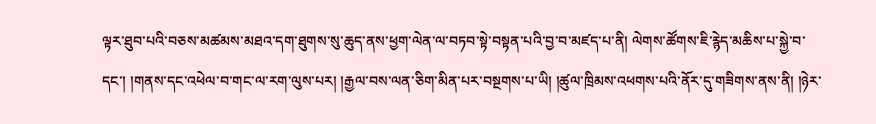ལྟར་ཐུབ་པའི་བཅས་མཚམས་མཐའ་དག་ཐུགས་སུ་ཆུད་ནས་ཕྱག་ལེན་ལ་བཏབ་སྟེ་བསྟན་པའི་བྱ་བ་མཛད་པ་ནི། ལེགས་ཚོགས་ཇི་རྙེད་མཆིས་པ་སྐྱེ་བ་དང་། །གནས་དང་འཕེལ་བ་གང་ལ་རག་ལུས་པར། །རྒྱལ་བས་ལན་ཅིག་མིན་པར་བསྔགས་པ་ཡི། །ཚུལ་ཁྲིམས་འཕགས་པའི་ནོར་དུ་གཟིགས་ནས་ནི། །ཉེར་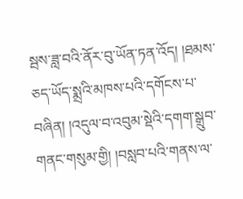སྦས་ཟླ་བའི་ནོར་བུ་ཡོན་ཏན་འོད། །ཐམས་ཅད་ཡོད་སྨྲའི་མཁས་པའི་དགོངས་པ་བཞིན། །འདུལ་བ་འབུམ་སྡེའི་དགག་སྒྲུབ་གནང་གསུམ་གྱི། །བསླབ་པའི་གནས་ལ་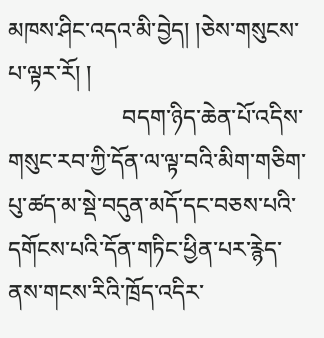མཁས་ཤིང་འདའ་མི་བྱེད། །ཅེས་གསུངས་པ་ལྟར་རོ། །
                    བདག་ཉིད་ཆེན་པོ་འདིས་གསུང་རབ་ཀྱི་དོན་ལ་ལྟ་བའི་མིག་གཅིག་པུ་ཚད་མ་སྡེ་བདུན་མདོ་དང་བཅས་པའི་དགོངས་པའི་དོན་གཏིང་ཕྱིན་པར་རྙེད་ནས་གངས་རིའི་ཁྲོད་འདིར་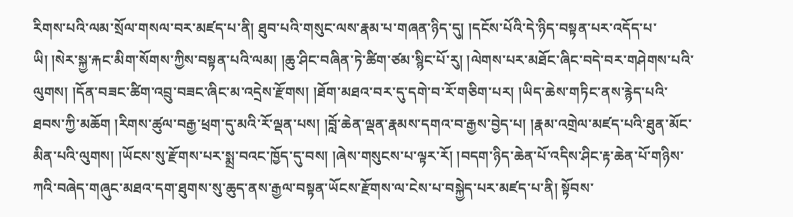རིགས་པའི་ལམ་སྲོལ་གསལ་བར་མཛད་པ་ནི། ཐུབ་པའི་གསུང་ལས་རྣམ་པ་གཞན་ཉིད་དུ། །དངོས་པོའི་དེ་ཉིད་བསྟན་པར་འདོད་པ་ཡི། །སེར་སྐྱ་རྐང་མིག་སོགས་ཀྱིས་བསྟན་པའི་ལམ། །ཆུ་ཤིང་བཞིན་ཏེ་ཚིག་ཙམ་སྙིང་པོ་རུ། །ལེགས་པར་མཐོང་ཞིང་བདེ་བར་གཤེགས་པའི་ལུགས། །དོན་བཟང་ཚིག་འབྲུ་བཟང་ཞིང་མ་འདྲེས་རྫོགས། །ཐོག་མཐའ་བར་དུ་དགེ་བ་རོ་གཅིག་པར། །ཡིད་ཆེས་གཏིང་ནས་རྙེད་པའི་ཐབས་ཀྱི་མཆོག །རིགས་ཚུལ་བརྒྱ་ཕྲག་དུ་མའི་རོ་ལྡན་པས། །བློ་ཆེན་ལྡན་རྣམས་དགའ་བ་རྒྱས་བྱེད་པ། །རྣམ་འགྲེལ་མཛད་པའི་ཐུན་མོང་མིན་པའི་ལུགས། །ཡོངས་སུ་རྫོགས་པར་སྨྲ་བའང་ཁྱོད་དུ་བས། །ཞེས་གསུངས་པ་ལྟར་རོ། །བདག་ཉིད་ཆེན་པོ་འདིས་ཤིང་རྟ་ཆེན་པོ་གཉིས་ཀའི་བཞེད་གཞུང་མཐའ་དག་ཐུགས་སུ་ཆུད་ནས་རྒྱལ་བསྟན་ཡོངས་རྫོགས་ལ་ངེས་པ་བསྐྱེད་པར་མཛད་པ་ནི། སྟོབས་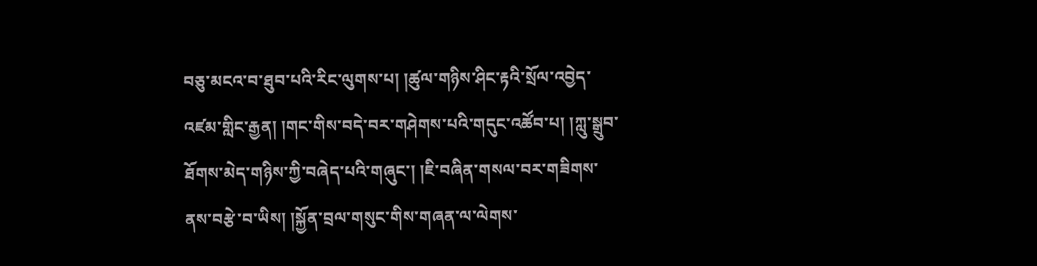བཅུ་མངའ་བ་ཐུབ་པའི་རིང་ལུགས་པ། །ཚུལ་གཉིས་ཤིང་རྟའི་སྲོལ་འབྱེད་འཛམ་གླིང་རྒྱན། །གང་གིས་བདེ་བར་གཤེགས་པའི་གདུང་འཚོབ་པ། །ཀླུ་སྒྲུབ་ཐོགས་མེད་གཉིས་ཀྱི་བཞེད་པའི་གཞུང་། །ཇི་བཞིན་གསལ་བར་གཟིགས་ནས་བརྩེ་བ་ཡིས། །སྐྱོན་བྲལ་གསུང་གིས་གཞན་ལ་ལེགས་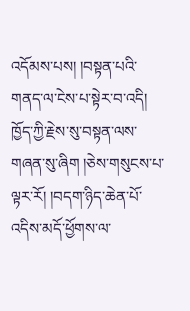འདོམས་པས། །བསྟན་པའི་གནད་ལ་ངེས་པ་སྟེར་བ་འདི། ཁྱོད་ཀྱི་རྗེས་སུ་བསྟན་ལས་གཞན་སུ་ཞིག །ཅེས་གསུངས་པ་ལྟར་རོ། །བདག་ཉིད་ཆེན་པོ་འདིས་མདོ་ཕྱོགས་ལ་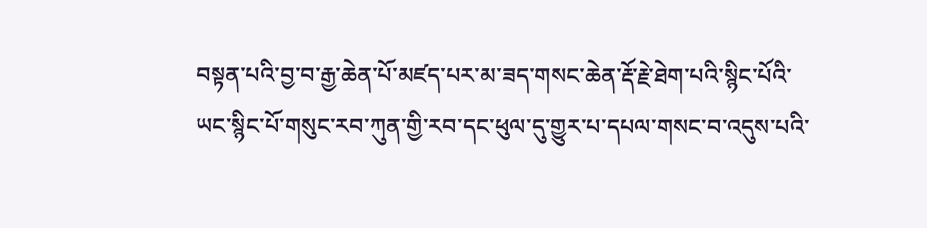བསྟན་པའི་བྱ་བ་རྒྱ་ཆེན་པོ་མཛད་པར་མ་ཟད་གསང་ཆེན་རྡོ་རྗེ་ཐེག་པའི་སྙིང་པོའི་ཡང་སྙིང་པོ་གསུང་རབ་ཀུན་གྱི་རབ་དང་ཕུལ་དུ་གྱུར་པ་དཔལ་གསང་བ་འདུས་པའི་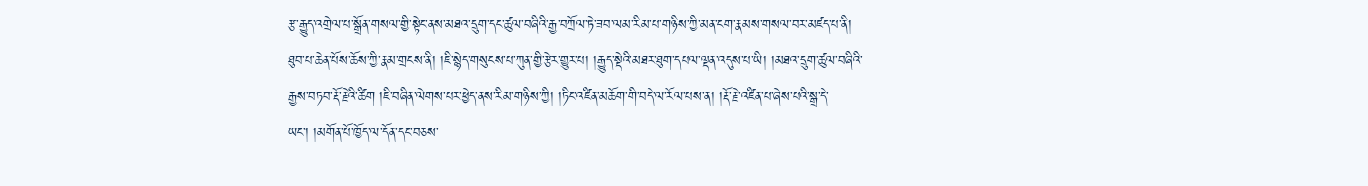རྩ་རྒྱུད་འགྲེལ་པ་སྒྲོན་གསལ་གྱི་སྟེང་ནས་མཐའ་དྲུག་དང་ཚུལ་བཞིའི་རྒྱ་བཀྲོལ་ཏེ་ཟབ་ལམ་རིམ་པ་གཉིས་ཀྱི་མན་ངག་རྣམས་གསལ་བར་མཛད་པ་ནི། ཐུབ་པ་ཆེན་པོས་ཆོས་ཀྱི་རྣམ་གྲངས་ནི། །ཇི་སྙེད་གསུངས་པ་ཀུན་གྱི་རྩེར་གྱུར་པ། །རྒྱུད་སྡེའི་མཐར་ཐུག་དཔལ་ལྡན་འདུས་པ་ཡི། །མཐའ་དྲུག་ཚུལ་བཞིའི་རྒྱས་བཏབ་རྡོ་རྗེའི་ཚིག །ཇི་བཞིན་ལེགས་པར་ཕྱེད་ནས་རིམ་གཉིས་ཀྱི། །ཏིང་འཛིན་མཆོག་གི་བདེ་ལ་རོལ་པས་ན། །རྡོ་རྗེ་འཛིན་པ་ཞེས་པའི་སྒྲ་དེ་ཡང་། །མགོན་པོ་ཁྱོད་ལ་དོན་དང་བཅས་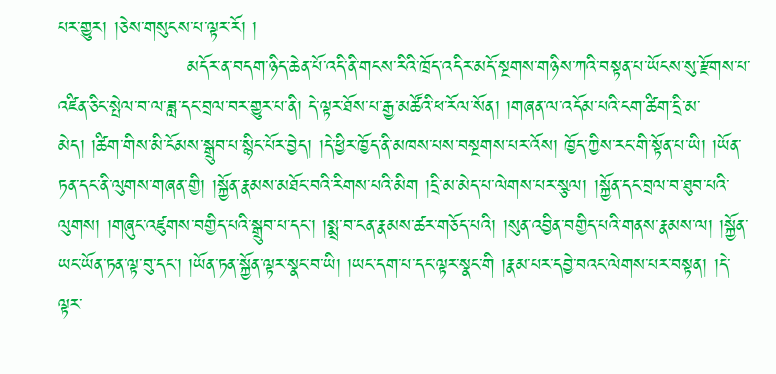པར་གྱུར། །ཅེས་གསུངས་པ་ལྟར་རོ། །
                    མདོར་ན་བདག་ཉིད་ཆེན་པོ་འདི་ནི་གངས་རིའི་ཁྲོད་འདིར་མདོ་སྔགས་གཉིས་ཀའི་བསྟན་པ་ཡོངས་སུ་རྫོགས་པ་འཛིན་ཅིང་སྤེལ་བ་ལ་ཟླ་དང་བྲལ་བར་གྱུར་པ་ནི། དེ་ལྟར་ཐོས་པ་རྒྱ་མཚོའི་ཕ་རོལ་སོན། །གཞན་ལ་འདོམ་པའི་ངག་ཚིག་དྲི་མ་མེད། །ཚིག་གིས་མི་ངོམས་སྒྲུབ་པ་སྙིང་པོར་བྱེད། །དེ་ཕྱིར་ཁྱོད་ནི་མཁས་པས་བསྔགས་པར་འོས། ཁྱོད་ཀྱིས་རང་གི་སྟོན་པ་ཡི། །ཡོན་ཏན་དང་ནི་ལུགས་གཞན་གྱི། །སྐྱོན་རྣམས་མཐོང་བའི་རིགས་པའི་མིག །དྲི་མ་མེད་པ་ལེགས་པར་སྩལ། །སྐྱོན་དང་བྲལ་བ་ཐུབ་པའི་ལུགས། །གཞུང་འཛུགས་བགྱིད་པའི་སྒྲུབ་པ་དང་། །སྨྲ་བ་ངན་རྣམས་ཚར་གཅོད་པའི། །སུན་འབྱིན་བགྱིད་པའི་གནས་རྣམས་ལ། །སྐྱོན་ཡང་ཡོན་ཏན་ལྟ་བུ་དང་། །ཡོན་ཏན་སྐྱོན་ལྟར་སྣང་བ་ཡི། །ཡང་དག་པ་དང་ལྟར་སྣང་གི །རྣམ་པར་དབྱེ་བའང་ལེགས་པར་བསྟན། །དེ་ལྟར་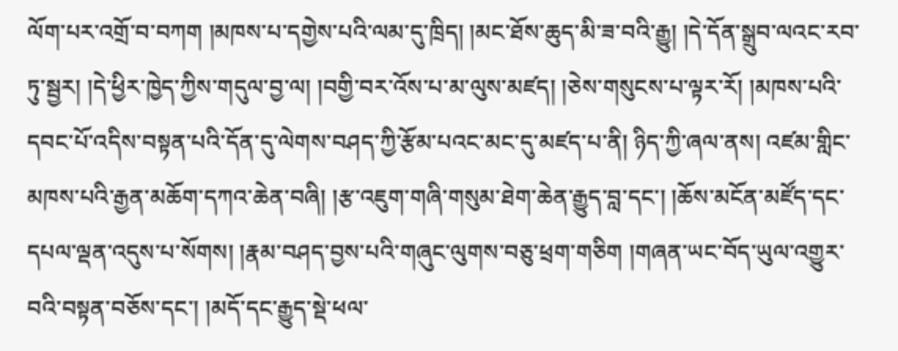ལོག་པར་འགྲོ་བ་བཀག །མཁས་པ་དགྱེས་པའི་ལམ་དུ་ཁྲིད། །མང་ཐོས་ཆུད་མི་ཟ་བའི་རྒྱུ། །དེ་དོན་སྒྲུབ་ལའང་རབ་ཏུ་སྦྱར། །དེ་ཕྱིར་ཁྱེད་ཀྱིས་གདུལ་བྱ་ལ། །བགྱི་བར་འོས་པ་མ་ལུས་མཛད། །ཅེས་གསུངས་པ་ལྟར་རོ། །མཁས་པའི་དབང་པོ་འདིས་བསྟན་པའི་དོན་དུ་ལེགས་བཤད་ཀྱི་རྩོམ་པའང་མང་དུ་མཛད་པ་ནི། ཉིད་ཀྱི་ཞལ་ནས། འཛམ་གླིང་མཁས་པའི་རྒྱན་མཆོག་དཀའ་ཆེན་བཞི། །རྩ་འཇུག་གཞི་གསུམ་ཐེག་ཆེན་རྒྱུད་བླ་དང་། །ཆོས་མངོན་མཛོད་དང་དཔལ་ལྡན་འདུས་པ་སོགས། །རྣམ་བཤད་བྱས་པའི་གཞུང་ལུགས་བཅུ་ཕྲག་གཅིག །གཞན་ཡང་བོད་ཡུལ་འགྱུར་བའི་བསྟན་བཅོས་དང་། །མདོ་དང་རྒྱུད་སྡེ་ཕལ་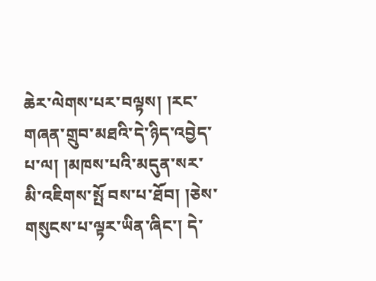ཆེར་ལེགས་པར་བལྟས། །རང་གཞན་གྲུབ་མཐའི་དེ་ཉིད་འབྱེད་པ་ལ། །མཁས་པའི་མདུན་སར་མི་འཇིགས་སྤོ བས་པ་ཐོབ། །ཅེས་གསུངས་པ་ལྟར་ཡིན་ཞིང་། དེ་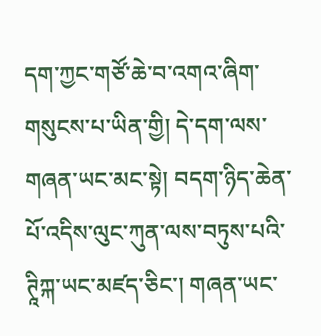དག་ཀྱང་གཙོ་ཆེ་བ་འགའ་ཞིག་གསུངས་པ་ཡིན་གྱི། དེ་དག་ལས་གཞན་ཡང་མང་སྟེ། བདག་ཉིད་ཆེན་པོ་འདིས་ལུང་ཀུན་ལས་བཏུས་པའི་ཊཱིཀྐ་ཡང་མཛད་ཅིང་། གཞན་ཡང་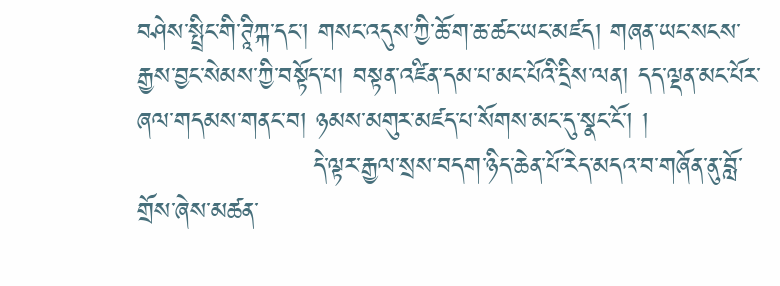བཤེས་སྤྲིང་གི་ཊཱིཀྐ་དང་། གསང་འདུས་ཀྱི་ཆོ་ག་ཆ་ཚང་ཡང་མཛད། གཞན་ཡང་སངས་རྒྱས་བྱང་སེམས་ཀྱི་བསྟོད་པ། བསྟན་འཛིན་དམ་པ་མང་པོའི་དྲིས་ལན། དད་ལྡན་མང་པོར་ཞལ་གདམས་གནང་བ། ཉམས་མགུར་མཛད་པ་སོགས་མང་དུ་སྣང་ངོ་། །
                    དེ་ལྟར་རྒྱལ་སྲས་བདག་ཉིད་ཆེན་པོ་རེད་མདའ་བ་གཞོན་ནུ་བློ་གྲོས་ཞེས་མཚན་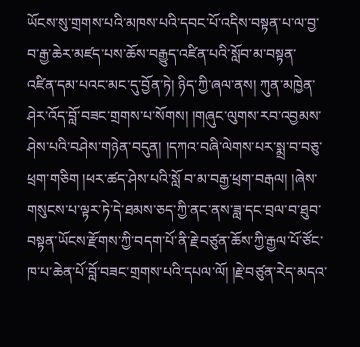ཡོངས་སུ་གྲགས་པའི་མཁས་པའི་དབང་པོ་འདིས་བསྟན་པ་ལ་བྱ་བ་རྒྱ་ཆེར་མཛད་པས་ཆོས་བརྒྱུད་འཛིན་པའི་སློབ་མ་བསྟན་འཛིན་དམ་པའང་མང་དུ་བྱོན་ཏེ། ཉིད་ཀྱི་ཞལ་ནས། ཀུན་མཁྱེན་ཤེར་འོད་བློ་བཟང་གྲགས་པ་སོགས། །གཞུང་ལུགས་རབ་འབྱམས་ཤེས་པའི་བཤེས་གཉེན་བདུན། །དཀའ་བཞི་ལེགས་པར་སྨྲ་བ་བཅུ་ཕྲག་གཅིག །ཕར་ཚད་ཤེས་པའི་སློ བ་མ་བརྒྱ་ཕྲག་བརྒལ། །ཞེས་གསུངས་པ་ལྟར་ཏེ་དེ་ཐམས་ཅད་ཀྱི་ནང་ནས་ཟླ་དང་བྲལ་བ་ཐུབ་བསྟན་ཡོངས་རྫོགས་ཀྱི་བདག་པོ་ནི་རྗེ་བཙུན་ཆོས་ཀྱི་རྒྱལ་པོ་ཙོང་ཁ་པ་ཆེན་པོ་བློ་བཟང་གྲགས་པའི་དཔལ་ལོ། །རྗེ་བཙུན་རེད་མདའ་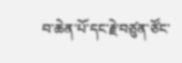བ་ཆེན་པོ་དང་རྗེ་བཙུན་ཙོང་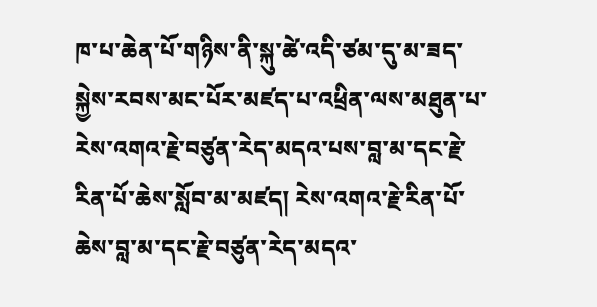ཁ་པ་ཆེན་པོ་གཉིས་ནི་སྐུ་ཚེ་འདི་ཙམ་དུ་མ་ཟད་སྐྱེས་རབས་མང་པོར་མཛད་པ་འཕྲིན་ལས་མཐུན་པ་རེས་འགའ་རྗེ་བཙུན་རེད་མདའ་པས་བླ་མ་དང་རྗེ་རིན་པོ་ཆེས་སློབ་མ་མཛད། རེས་འགའ་རྗེ་རིན་པོ་ཆེས་བླ་མ་དང་རྗེ་བཙུན་རེད་མདའ་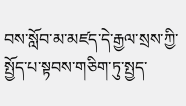བས་སློབ་མ་མཛད་དེ་རྒྱལ་སྲས་ཀྱི་སྤྱོད་པ་སྟབས་གཅིག་ཏུ་སྤྱད་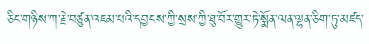ཅིང་གཉིས་ཀ་རྗེ་བཙུན་འཇམ་པའི་དབྱངས་ཀྱི་སྲས་ཀྱི་ཐུ་བོར་གྱུར་ཏེ་སྨོན་ལན་ལྷན་ཅིག་ཏུ་མཛད་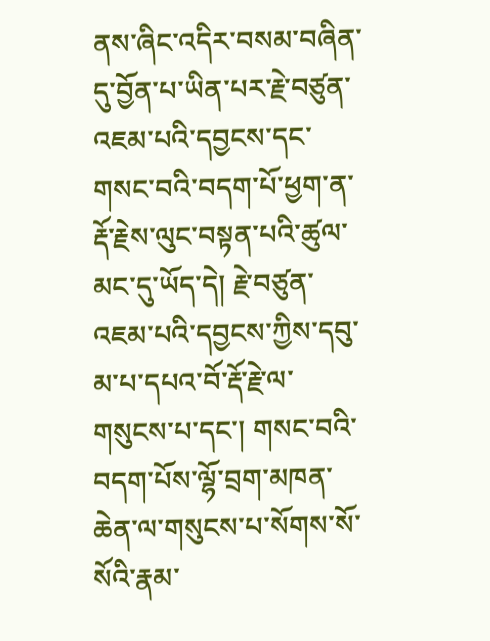ནས་ཞིང་འདིར་བསམ་བཞིན་དུ་བྱོན་པ་ཡིན་པར་རྗེ་བཙུན་འཇམ་པའི་དབྱངས་དང་གསང་བའི་བདག་པོ་ཕྱག་ན་རྡོ་རྗེས་ལུང་བསྟན་པའི་ཚུལ་མང་དུ་ཡོད་དེ། རྗེ་བཙུན་འཇམ་པའི་དབྱངས་ཀྱིས་དབུ་མ་པ་དཔའ་བོ་རྡོ་རྗེ་ལ་གསུངས་པ་དང་། གསང་བའི་བདག་པོས་ལྷོ་བྲག་མཁན་ཆེན་ལ་གསུངས་པ་སོགས་སོ་སོའི་རྣམ་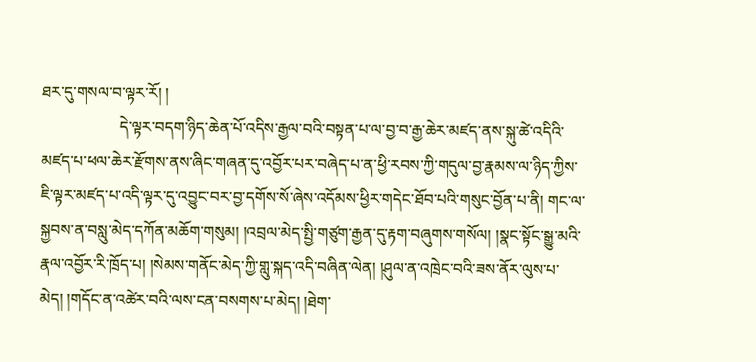ཐར་དུ་གསལ་བ་ལྟར་རོ། །
                    དེ་ལྟར་བདག་ཉིད་ཆེན་པོ་འདིས་རྒྱལ་བའི་བསྟན་པ་ལ་བྱ་བ་རྒྱ་ཆེར་མཛད་ནས་སྐུ་ཚེ་འདིའི་མཛད་པ་ཕལ་ཆེར་རྫོགས་ནས་ཞིང་གཞན་དུ་འབྱོར་པར་བཞེད་པ་ན་ཕྱི་རབས་ཀྱི་གདུལ་བྱ་རྣམས་ལ་ཉིད་ཀྱིས་ཇི་ལྟར་མཛད་པ་འདི་ལྟར་དུ་འབྱུང་བར་བྱ་དགོས་སོ་ཞེས་འདོམས་ཕྱིར་གདེང་ཐོབ་པའི་གསུང་བྱོན་པ་ནི། གང་ལ་སྐྱབས་ན་བསླུ་མེད་དཀོན་མཆོག་གསུམ། །འབྲལ་མེད་སྤྱི་གཙུག་རྒྱན་དུ་རྟག་བཞུགས་གསོལ། །སྣང་སྟོང་སྒྱུ་མའི་རྣལ་འབྱོར་རི་ཁྲོད་པ། །སེམས་གནོང་མེད་ཀྱི་གླུ་སྐད་འདི་བཞིན་ལེན། །ཤུལ་ན་འཁྲེང་བའི་ཟས་ནོར་ལུས་པ་མེད། །གདོང་ན་འཚེར་བའི་ལས་ངན་བསགས་པ་མེད། །ཐེག་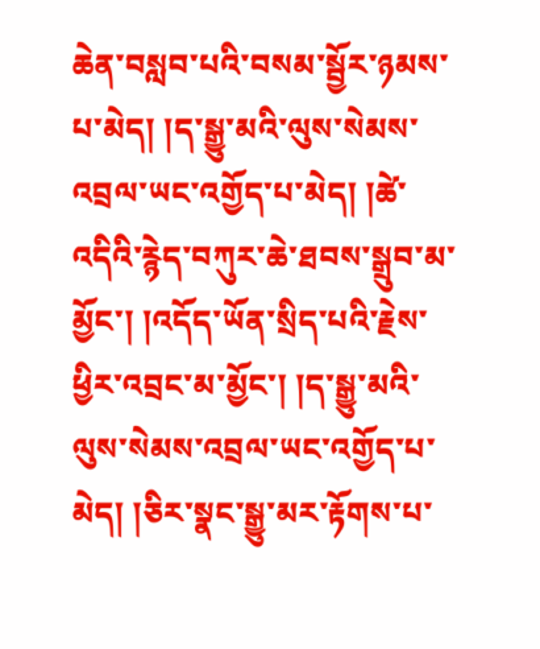ཆེན་བསླབ་པའི་བསམ་སྦྱོར་ཉམས་པ་མེད། །ད་སྒྱུ་མའི་ལུས་སེམས་འབྲལ་ཡང་འགྱོད་པ་མེད། །ཚེ་འདིའི་རྙེད་བཀུར་ཆེ་ཐབས་སྒྲུབ་མ་མྱོང་། །འདོད་ཡོན་སྲིད་པའི་རྗེས་ཕྱིར་འབྲང་མ་མྱོང་། །ད་སྒྱུ་མའི་ལུས་སེམས་འབྲལ་ཡང་འགྱོད་པ་མེད། །ཅིར་སྣང་སྒྱུ་མར་རྟོགས་པ་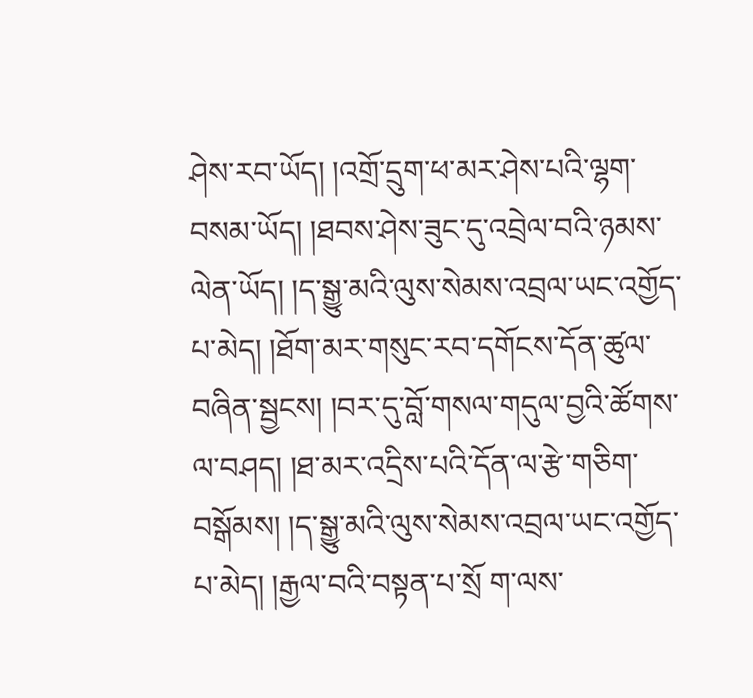ཤེས་རབ་ཡོད། །འགྲོ་དྲུག་ཕ་མར་ཤེས་པའི་ལྷག་བསམ་ཡོད། །ཐབས་ཤེས་ཟུང་དུ་འབྲེལ་བའི་ཉམས་ལེན་ཡོད། །ད་སྒྱུ་མའི་ལུས་སེམས་འབྲལ་ཡང་འགྱོད་པ་མེད། །ཐོག་མར་གསུང་རབ་དགོངས་དོན་ཚུལ་བཞིན་སྦྱངས། །བར་དུ་བློ་གསལ་གདུལ་བྱའི་ཚོགས་ལ་བཤད། །ཐ་མར་འདྲིས་པའི་དོན་ལ་རྩེ་གཅིག་བསྒོམས། །ད་སྒྱུ་མའི་ལུས་སེམས་འབྲལ་ཡང་འགྱོད་པ་མེད། །རྒྱལ་བའི་བསྟན་པ་སྲོ ག་ལས་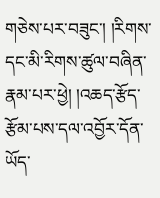གཅེས་པར་བཟུང་། །རིགས་དང་མི་རིགས་ཚུལ་བཞིན་རྣམ་པར་ཕྱེ། །འཆད་རྩོད་རྩོམ་པས་དལ་འབྱོར་དོན་ཡོད་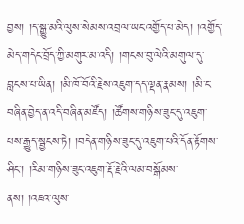བྱས། །ད་སྒྱུ་མའི་ལུས་སེམས་འབྲལ་ཡང་འགྱོད་པ་མེད། །འགྱོད་མེད་གདེང་བྲོད་ཀྱི་མགུར་མ་འདི། །གངས་བུ་ལེའི་མགུལ་དུ་བླངས་པ་ཡིན། །མི་ཁོ་བོའི་རྗེས་འཇུག་དད་ལྡན་རྣམས། །མི་ང་བཞིན་བྱེད་ན་འདི་བཞིན་མཛོད། །ཚོགས་གཉིས་ཟུང་དུ་འཇུག་པས་རྒྱུད་སྦྱངས་ཏེ། །བདེན་གཉིས་ཟུང་དུ་འཇུག་པའི་དོན་རྟོགས་ཤིང་། །རིམ་གཉིས་ཟུང་འཇུག་རྡོ་རྗེའི་ལམ་བསྒོམས་ནས། །འཇའ་ལུས་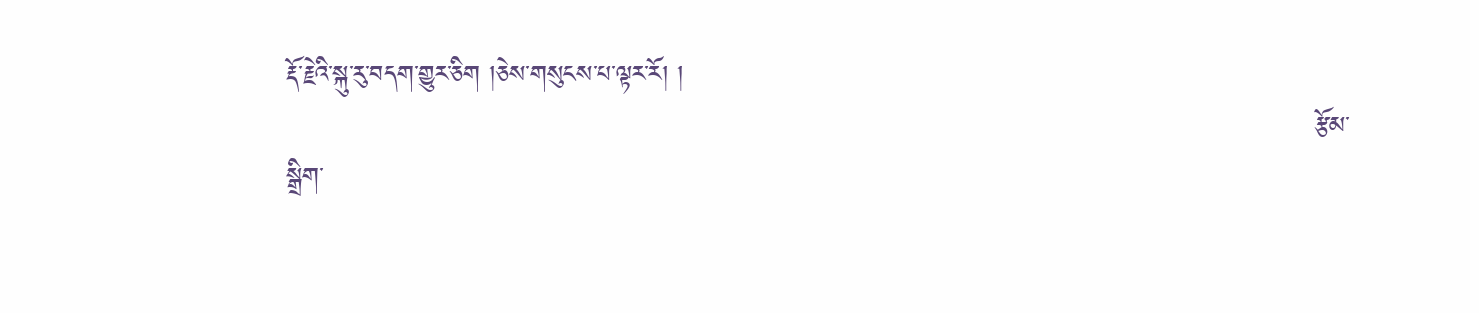རྡོ་རྗེའི་སྐུ་རུ་བདག་གྱུར་ཅིག །ཅེས་གསུངས་པ་ལྟར་རོ། །
                                                                                                                     རྩོམ་སྒྲིག་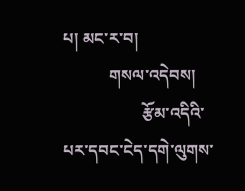པ། མང་ར་བ།
           གསལ་འདེབས།
                   རྩོམ་འདིའི་པར་དབང་ངེད་དགེ་ལུགས་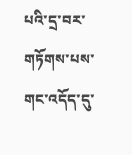པའི་དྲ་བར་གཏོགས་པས་གང་འདོད་དུ་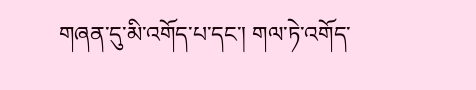གཞན་དུ་མི་འགོད་པ་དང་། གལ་ཏེ་འགོད་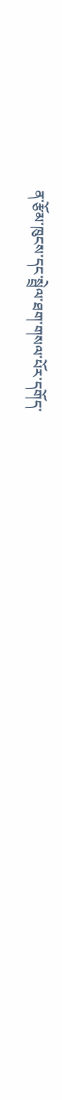ན་རྩོམ་ཁུངས་དང་སྦྲེལ་ཐག་གསལ་པོར་དགོད་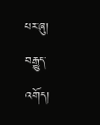པར་ཞུ།
བརྒྱུད་འགོད།